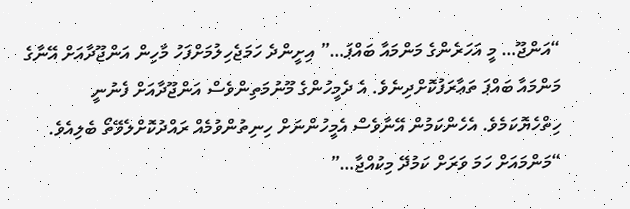“އަންޖޫ… މީ އަހަރެންގެ މަންމައާ ބައްޕަ…” އިށީންދެ ހަމަޖެހިލުމަށްފަހު މާހިން އަންޖޫދާއަށް އޭނާގެ މަންމައާ ބައްޕަ ތަޢާރަފުކޮށްދިނެވެ. އެ ދެމީހުންގެ މޫނުމަތިންވެސް އަންޖޫދާއަށް ފެނުނީ ހިތްހެޔޮކަމެވެ. އެހެންކަމުން އޭނާވެސް އެމީހުންނަށް ހިނިތުންވުމެއް ރައްދުކޮށްލެވޭތޯ ބެލިއެވެ.
“މަންމައަށް ހަމަ ވަރަށް ކަމުދޭ މިކުއްޖާ…”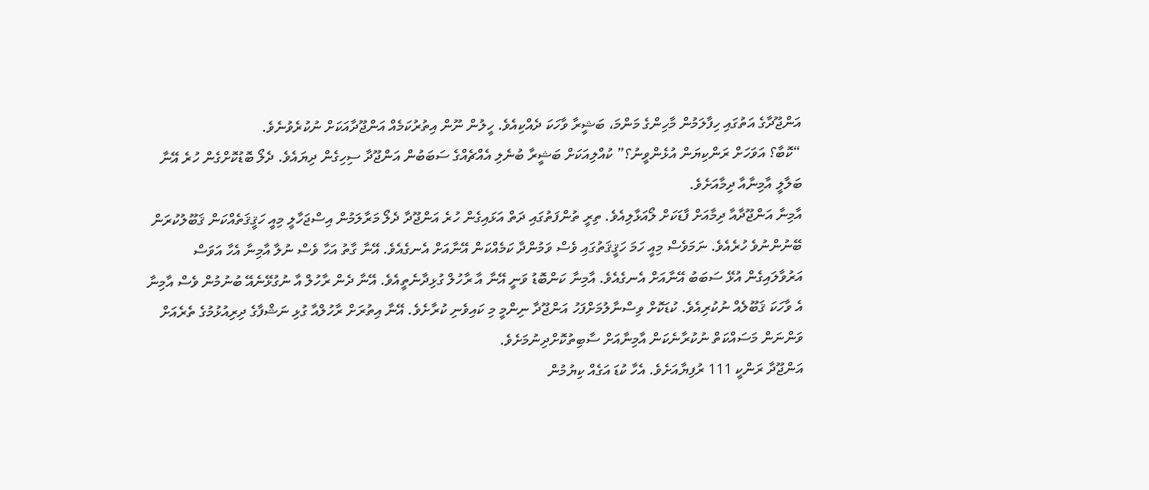އަންޖޫދާގެ އަތުގައި ހިފާލަމުން މާހިންގެ މަންމަ، ބަޝީރާ ވާހަކަ ދެއްކިއެވެ. ހީލުން ނޫން އިތުރުކަމެއް އަންޖޫދާއަކަށް ނުކުރެވުނެވެ.
“ކޮބާ؟ އަވަހަށް ރަންކިޔަން އުޅެންވީނު؟” ކުއްލިއަކަށް ބަޝީރާ ބުނެލި އެއްޗެއްގެ ސަބަބުން އަންޖޫދާ ސިހިގެން ދިޔައެވެ. ދެލޯ ބޮޑުކޮށްގެން ހުރެ އޭނާ ބަލާލީ އާމިނާއާ ދިމާއަށެވެ.
އާމިނާ އަންޖޫދާއާ ދިމާއަށް ފާޑަކަށް ލޯއަޅާލިއެވެ. ތިރީ ތުންފަތުގައި ދަތް އަޅައިގެން ހުރެ އަންޖޫދާ ދެލޯ މަރާލަމުން އިސްޖަހާލީ މިއީ ހަޤީޤަތެއްކަން ޤަބޫލުކުރަން ބޭނުންނުވެ ހުރެއެވެ. ނަމަވެސް މިއީ ހަމަ ހަޤީޤަތުގައި ވެސް ވަމުންދާ ކަމެއްކަން އޭނާއަށް އެނގެއެވެ. އޭނާ ގާތު އަހާ ވެސް ނުލާ އާމިނާ އެހާ އަވަސް އަރުވާލައިގެން އުޅޭ ސަބަބު އޭނާއަށް އެނގެއެވެ. އާމިނާ ކަންބޮޑު ވަނީ އޭނާ އާ ރާހުލް ގުޅިދާނެތީއެވެ. އޭނާ ދެން ރާހުލް އާ ނުގުޅޭނެއޭ ބުނުމުން ވެސް އާމިނާ އެ ވާހަކަ ޤަބޫލެއް ނުކުރިއެވެ. ކުޑަކޮށް ވިސްނާލުމަށްފަހު އަންޖޫދާ ނިންމީ މި ކައިވެނި ކުރާށެވެ. އޭނާ އިތުރަށް ރާހުލްއާ ގުޅި ނަޝްފާގެ ދިރިއުޅުމުގެ ތެރެއަށް ވަންނަން މަސައްކަތް ނުކުރާނެކަން އާމިނާއަށް ސާބިތުކޮށްދިނުމަށެވެ.
އަންޖޫދާ ރަންކީ 111 ރުފިޔާއަށެވެ. އެހާ ކުޑަ އަގެއް ކިޔުމުން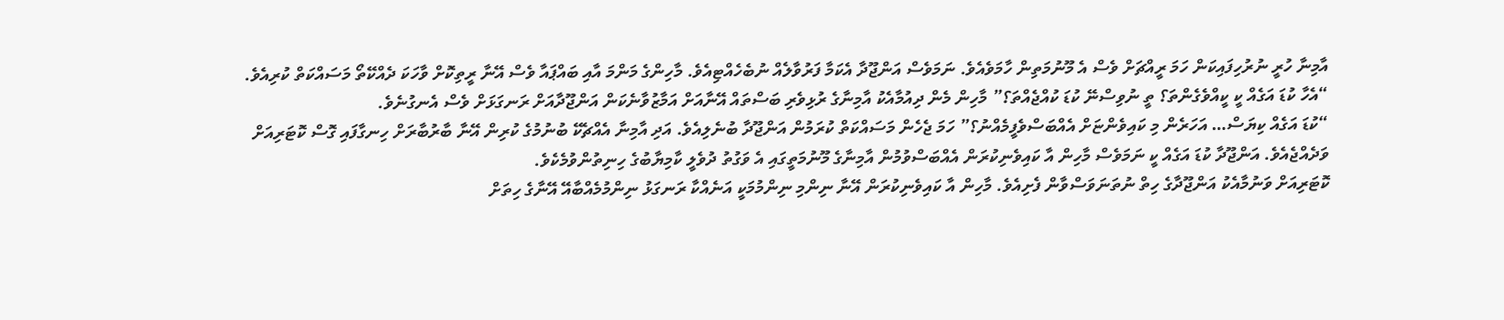އާމިނާ ހުރީ ނުރުހިފައިކަން ހަމަ ރީއްޗަށް ވެސް އެ މޫނުމަތިން ހާމަވެއެވެ. ނަމަވެސް އަންޖޫދާ އެކަމާ ފަރުވާލެއް ނުބެހެއްޓިއެވެ. މާހިންގެ މަންމަ އާއި ބައްޕައާ ވެސް އޭނާ ރީތިކޮށް ވާހަކަ ދެއްކޭތޯ މަސައްކަތް ކުރިއެވެ.
“އެހާ ކުޑަ އަގެއް ކީ ކީއްވެގެންތަ؟ ތީ ނުވިސްނޭ ކުޑަ ކުއްޖެއްތަ؟” މާހިން މެން ދިއުމާއެކު އާމިނާގެ ރުޅިވެރި ބަސްތައް އޭނާއަށް އަމާޒުވާނެކަން އަންޖޫދާއަށް ރަނގަޅަށް ވެސް އެނގުނެވެ.
“ކުޑަ އަގެއް ކިޔަސް… އަހަރެން މި ކައިވެންޏަށް އެއްބަސްވެފީމެއްނު؟” ހަމަ ޖެހެން މަސައްކަތް ކުރަމުން އަންޖޫދާ ބުނެލިއެވެ. އަދި އާމިނާ އެއްޗެކޭ ބުނުމުގެ ކުރިން އޭނާ ބާރުބާރަށް ހިނގާފައި ގޮސް ކޮޓަރިއަށް ވަދެއްޖެއެވެ. އަންޖޫދާ ކުޑަ އަގެއް ކީ ނަމަވެސް މާހިން އާ ކައިވެނިކުރަން އެއްބަސްވުމުން އާމިނާގެ މޫނުމަތީގައި އެ ވަގުތު ދުވެލީ ކާމިޔާބުގެ ހިނިތުންވުމެކެވެ.
ކޮޓަރިއަށް ވަނުމާއެކު އަންޖޫދާގެ ހިތް ނުތަނަވަސްވާން ފެށިއެވެ. މާހިން އާ ކައިވެނިކުރަން އޭނާ ނިންމި ނިންމުމަކީ އަނެއްކާ ރަނގަޅު ނިންމުމެއްބާއޭ އޭނާގެ ހިތަށް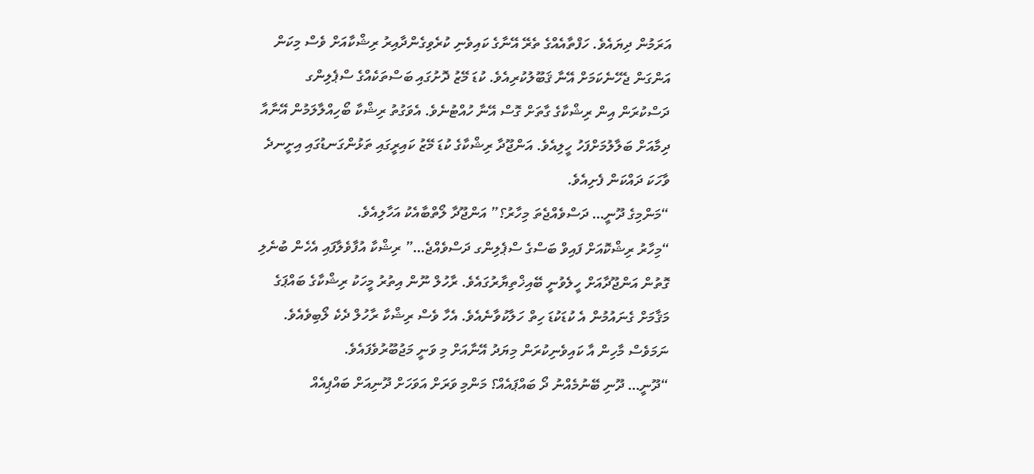އަރަމުން ދިޔައެވެ. ހަފްތާއެއްގެ ތެރޭ އޭނާގެ ކައިވެނި ކުރެވިގެންދާއިރު ރިޝްކާއަށް ވެސް މިކަން އަންގަން ޖެހޭނެކަމަށް އޭނާ ޤަބޫލުކުރިއެވެ. ކުޑަ މޭޒު ދޮށުގައި ބަސްތަކެއްގެ ސްޕެލިންގ ދަސްކުރަން އިން ރިޝްކާގެ ގާތަށް ގޮސް އޭނާ ހުއްޓުނެވެ. އެވަގުތު ރިޝްކާ ބޯހިއްލާލަމުން އޭނާއާ ދިމާއަށް ބަލާލުމަށްފަހު ހީލިއެވެ. އަންޖޫދާ ރިޝްކާގެ ކުޑަ މޭޒު ކައިރީގައި ތަޅުންގަނޑުގައި އިށީނދެ ވާހަކަ ދައްކަން ފެށިއެވެ.
“މަންމިގެ ދޫނީ… ދަސްވެއްޖެތަ މިހާރު؟” އަންޖޫދާ ލޯތްބާއެކު އަހާލިއެވެ.
“މިހާރު ރިޝްކޮއަށް ފައިވް ބަސްގެ ސްޕެލިންގ ދަސްވެއްޖެ…” ރިޝްކާ އުފާވެލާފައި އެހެން ބުނެލި ގޮތުން އަންޖޫދާއަށް ހީލެވުނީ ބޭއިޚްތިޔާރުގައެވެ. ރާހުލް ނޫން އިތުރު މީހަކު ރިޝްކާގެ ބައްޕަގެ މަޤާމަށް ގެނައުމުން އެ ކުޑަކުޑަ ހިތް ހަލާކުވާނެއެވެ. އެހާ ވެސް ރިޝްކާ ރާހުލް ދެކެ ލޯބިވެއެވެ. ނަމަވެސް މާހިން އާ ކައިވެނިކުރަން މިޔަދު އޭނާއަށް މި ވަނީ މަޖުބޫރުވެފައެވެ.
“ދޫނީ… ދޫނި ބޭނުމެއްނު ދޯ ބައްޕައެއް؟ މަންމި ވަރަށް އަވަހަށް ދޫނިއަށް ބައްޕިއެއް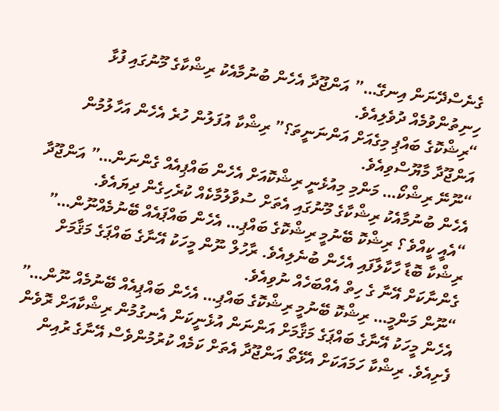ގެނެސްދޭނަން އިނގޭ…” އަންޖޫދާ އެހެން ބުނުމާއެކު ރިޝްކާގެ މޫނުގައި ފުޅާ ހިނިތުންވުމެއް ދުވެލިއެވެ.
“ރިޝްކޮގެ ބައްޕި މިގެއަށް އަންނަނީތަ؟” ރިޝްކާ އުފަލުން ހުރެ އެހެން އަހާލުމުން އަންޖޫދާ މާޔޫސްވިއެވެ.
“ނޫނޭ ރިޝްކޯ… މަންމި މިއުޅެނީ ރިޝްކޮއަށް އެހެން ބައްޕިއެއް ގެންނަން…” އަންޖޫދާ އެހެން ބުނުމާއެކު ރިޝްކާގެ މޫނުގައި އެތަށް ސުވާލުމާކެއް ކުރެހިގެން ދިޔައެވެ.
“އެއީ ކީއްވެ ؟ ރިޝްކޮ ބޭނުމީ ރިޝްކޮގެ ބައްޕި… އެހެން ބައްޕައެއް ބޭނުމެއްނޫން…” ރިޝްކާ ބޮޑާ ހާކާލާފައި އެހެން ބުނެލިއެވެ. ރާހުލް ނޫން މީހަކު އޭނާގެ ބައްޕަގެ މަޤާމަށް ގެންނާކަށް އޭނާ ގެ ހިތް އެއްބަހެއް ނުވިއެވެ.
“ނޫން މަންމީ… ރިޝްކޮ ބޭނުމީ ރިޝްކޮގެ ބައްޕި… އެހެން ބައްޕިއެއް ބޭނުމެއް ނޫން…” އެހެން މީހަކު އޭނާގެ ބައްޕަގެ މަޤާމަށް އަންނަން އުޅެނީކަން އެނގުމުން ރިޝްކާއަށް ރޮވެން ފެށިއެވެ. ރިޝްކާ ހަމައަކަށް އެޅޭތޯ އަންޖޫދާ އެތަށް ކަމެއް ކުރުމުންވެސް އޭނާގެ ރުއިން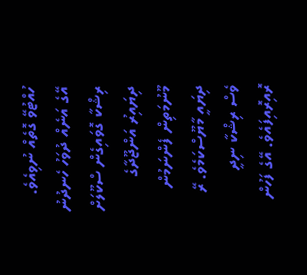ހުއްޓުވޭ ގޮތެއް ނުވިއެވެ.
އޭގެ އަނެއް ދުވަހު ހެނދުނު ރިޝްކާ ގޮވައިގެން ސްކޫލަށް ދިޔައިރު އަންޖޫދާގެ މޫނުމަތިން ފެންނަމުން ދިޔައީ މާޔޫސްކަމެވެ. ރޭ ވެސް ރިޝްކާ ނިދީ ރޮއިރޮއިފައެވެ. އޭގެ ފަހުން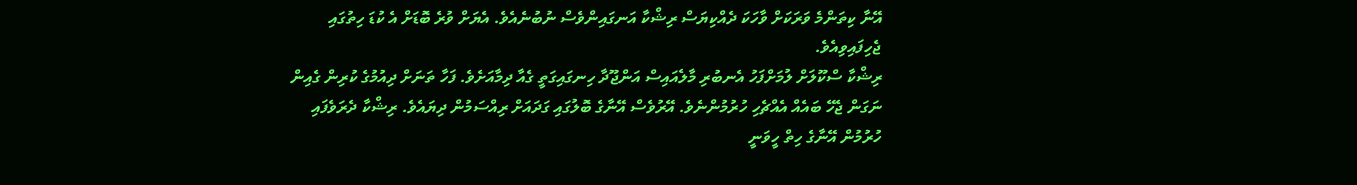އޭނާ ކިތަންމެ ވަރަކަށް ވާހަކަ ދެއްކިޔަސް ރިޝްކާ އަނގައިންވެސް ނުބުނެއެވެ. އެޔަށް ވުރެ ބޮޑަށް އެ ކުޑަ ހިތުގައި ޖެހިފައިވިއެވެ.
ރިޝްކާ ސްކޫލަށް ލުމަށްފަހު އެނބުރި މާލެއައިސް އަންޖޫދާ ހިނގައިގަތީ ގެއާ ދިމާއަށެވެ. ފަހާ ތަނަށް ދިއުމުގެ ކުރިން ގެއިން ނަގަން ޖެހޭ ބައެއް އެއްޗެހި ހުރުމުންނެވެ. އޭރުވެސް އޭނާގެ ބޮލުގައި ގަދައަށް ރިއްސަމުން ދިޔައެވެ. ރިޝްކާ ދެރަވެފައި ހުރުމުން އޭނާގެ ހިތް ހީވަނީ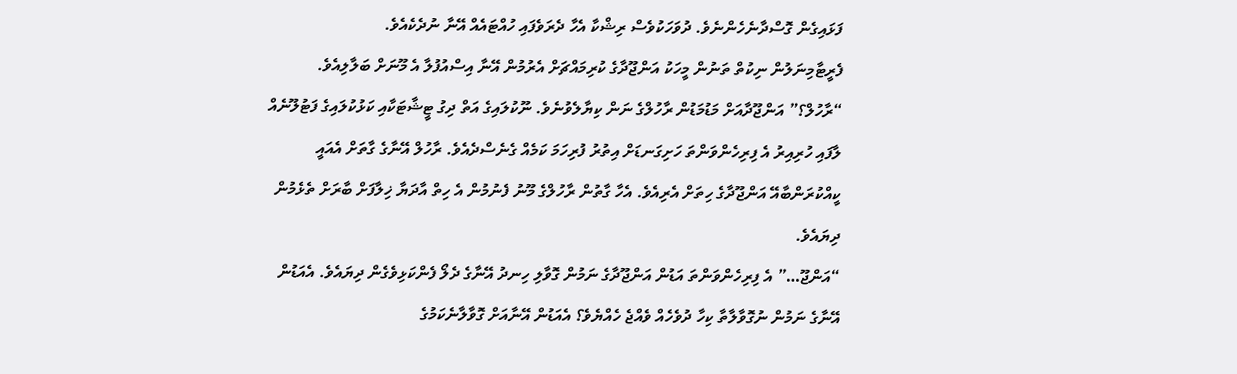ފަޅައިގެން ގޮސްދާނެހެންނެވެ. ދުވަހަކުވެސް ރިޝްކާ އެހާ ދެރަވެފައި ހުއްޓައެއް އޭނާ ނުދެކެއެވެ.
ފެރީޓާމިނަލުން ނިކުތް ތަނުން މީހަކު އަންޖޫދާގެ ކުރިމައްޗަށް އެރުމުން އޭނާ އިސްއުފުލާ އެ މޫނަށް ބަލާލިއެވެ.
“ރާހުލް؟” އަންޖޫދާއަށް މަޑުމަޑުން ރާހުލްގެ ނަން ކިޔާލެވުނެވެ. ނޫކުލައިގެ އަތް ދިގު ޓީޝާޓަކާއި ކަޅުކުލައިގެ ފަޓުލޫނެއް ލާފައި ހުރިއިރު އެ ފިރިހެންވަންތަ ހަށިގަނޑަށް އިތުރު ފުރިހަމަ ކަމެއް ގެނެސްދެއެވެ. ރާހުލް އޭނާގެ ގާތަށް އެއައީ ކީއްކުރަންބާއޭ އަންޖޫދާގެ ހިތަށް އެރިއެވެ. އެހާ ގާތުން ރާހުލްގެ މޫނު ފެނުމުން އެ ހިތް އާދަޔާ ޚިލާފަށް ބާރަށް ތެޅެމުން ދިޔައެވެ.
“އަންޖޫ…” އެ ފިރިހެންވަންތަ އަޑުން އަންޖޫދާގެ ނަމުން ގޮވާލި ހިނދު އޭނާގެ ދެލޯ ފެންކަޅިވެގެން ދިޔައެވެ. އެއަޑުން އޭނާގެ ނަމުން ނުގޮވާލާތާ ކިހާ ދުވެހެއް ވެއްޖެ ހެއްޔެވެ؟ އެއަޑުން އޭނާއަށް ގޮވާލާނެކަމުގެ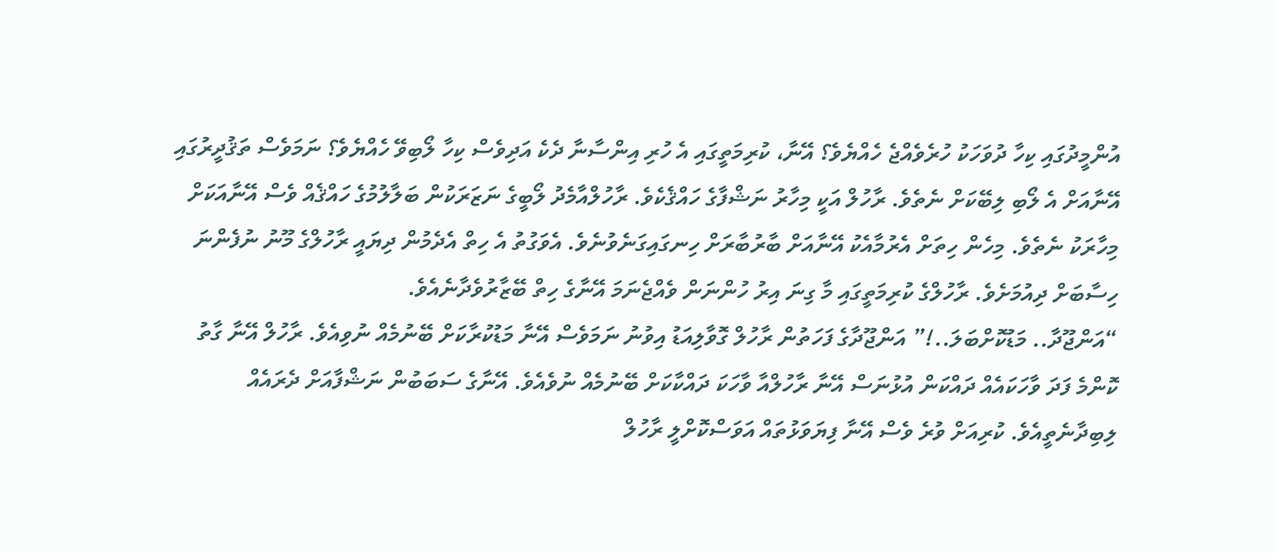އުންމީދުގައި ކިހާ ދުވަހަކު ހުރެވެއްޖެ ހެއްޔެވެ؟ އޭނާ، ކުރިމަތީގައި އެ ހުރި އިންސާނާ ދެކެ އަދިވެސް ކިހާ ލޯބިވޭ ހެއްޔެވެ؟ ނަމަވެސް ތަޤުދީރުގައި އޭނާއަށް އެ ލޯބި ލިބޭކަށް ނެތެވެ. ރާހުލް އަކީ މިހާރު ނަޝްފާގެ ހައްޤެކެވެ. ރާހުލްއާމެދު ލޯބީގެ ނަޒަރަކުން ބަލާލުމުގެ ހައްޤެއް ވެސް އޭނާއަކަށް މިހާރަކު ނެތެވެ. މިހެން ހިތަށް އެރުމާއެކު އޭނާއަށް ބާރުބާރަށް ހިނގައިގަނެވުނެވެ. އެވަގުތު އެ ހިތް އެދެމުން ދިޔައީ ރާހުލްގެ މޫނު ނުފެންނަ ހިސާބަށް ދިއުމަށެވެ. ރާހުލްގެ ކުރިމަތީގައި މާ ގިނަ އިރު ހުންނަން ވެއްޖެނަމަ އޭނާގެ ހިތް ބޭޒާރުވެދާނެއެވެ.
“އަންޖޫދާ.. މަޑުކޮށްބަލަ..!” އަންޖޫދާގެ ފަހަތުން ރާހުލް ގޮވާލިއަޑު އިވުނު ނަމަވެސް އޭނާ މަޑުކުރާކަށް ބޭނުމެއް ނުވިއެވެ. ރާހުލް އޭނާ ގާތު ކޮންމެ ފަދަ ވާހަކައެއް ދައްކަން އުޅުނަސް އޭނާ ރާހުލްއާ ވާހަކަ ދައްކާކަށް ބޭނުމެއް ނުވެއެވެ. އޭނާގެ ސަބަބުން ނަޝްފާއަށް ދެރައެއް ލިބިދާނެތީއެވެ. ކުރިއަށް ވުރެ ވެސް އޭނާ ފިޔަވަޅުތައް އަވަސްކޮށްލީ ރާހުލް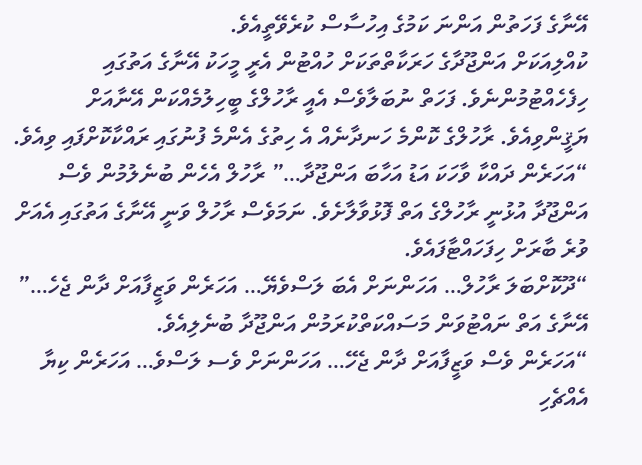އޭނާގެ ފަހަތުން އަންނަ ކަމުގެ އިހުސާސް ކުރެވޭތީއެވެ.
ކުއްލިއަކަށް އަންޖޫދާގެ ހަރަކާތްތަކަށް ހުއްޓުން އެރީ މީހަކު އޭނާގެ އަތުގައި ހިފެހެއްޓުމުންނެވެ. ފަހަތް ނުބަލާވެސް އެއީ ރާހުލްގެ ބީހިލުމެއްކަން އޭނާއަށް ޔަޤީންވިއެވެ. ރާހުލްގެ ކޮންމެ ހަނދާނެއް އެ ހިތުގެ އެންމެ ފުނުގައި ރައްކާކޮށްފައި ވިއެވެ.
“އަހަރެން ދައްކާ ވާހަކަ އަޑު އަހާބަ އަންޖޫދާ…” ރާހުލް އެހެން ބުނެލުމުން ވެސް އަންޖޫދާ އުޅުނީ ރާހުލްގެ އަތް ފޮޅުވާލާށެވެ. ނަމަވެސް ރާހުލް ވަނީ އޭނާގެ އަތުގައި އެއަށް ވުރެ ބާރަށް ހިފަހައްޓާފައެވެ.
“ދޫކޮށްބަލަ ރާހުލް… އަހަންނަށް އެބަ ލަސްވެޔޭ… އަހަރެން ވަޒީފާއަށް ދާން ޖެހެ…” އޭނާގެ އަތް ނައްޓުވަން މަސައްކަތްކުރަމުން އަންޖޫދާ ބުނެލިއެވެ.
“އަހަރެން ވެސް ވަޒީފާއަށް ދާން ޖެހޭ… އަހަންނަށް ވެސ ލަސްވެ… އަހަރެން ކިޔާ އެއްޗެހި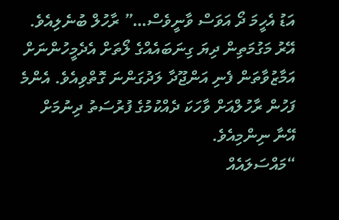އަޑު އެހީމަ ދޯ އަވަސް ވާނީވެސް…” ރާހުލް ބުނެލިއެވެ. އޭރު މަގުމަތިން ދިޔަ ގިނަބައެއްގެ ލޯތަށް އެދެމީހުންނަށް އަމާޒުވާތަން ފެނި އަންޖޫދާ ލަދުގަންނަ ގޮތްވިއެވެ. އެންމެ ފަހުން ރާހުލްއަށް ވާހަކަ ދެއްކުމުގެ ފުރުސަތު ދިނުމަށް އޭނާ ނިންމިއެވެ.
“މައްސަލައެއް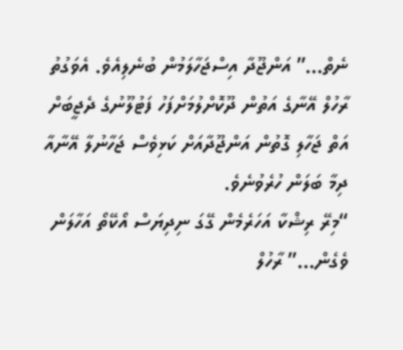ނެތް…” އަންޖޫދާ އިސްޖަހާލަމުން ބުނެލިއެވެ. އެވަގުތު ރާހުލް އޭނާގެ އަތުން ދޫކޮށްލުމަށްފަހު ފަޓުލޫނުގެ ދެޖީބަށް އަތް ޖަހާލި ގޮތުން އަންޖޫދާއަށް ކަޅިވެސް ޖަހާނުލާ އޭނާއާ ދިމާ ބަލަން ހުރެވުނެވެ.
“މިރޭ ރިޝްކާ އަހަރެމެން ގޭގަ ނިދިޔަސް އޯކޭތޯ އަހާލަން ވެގެން…” ރާހުލް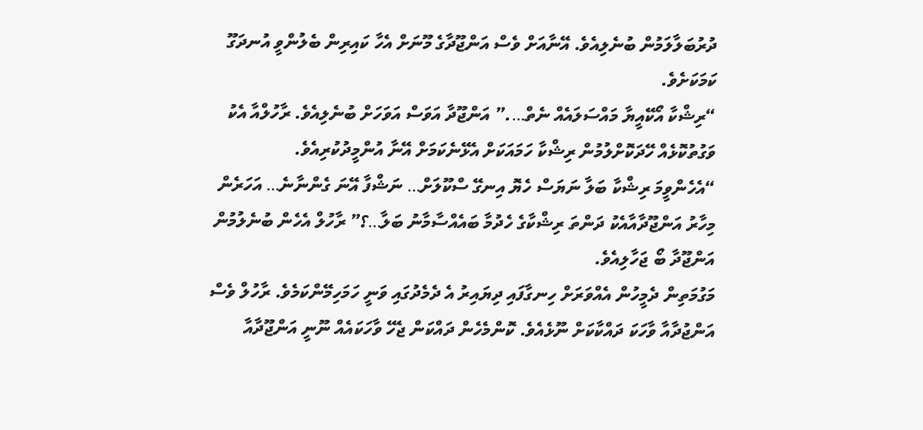ދުރުބަލާލަމުން ބުނެލިއެވެ. އޭނާއަށް ވެސް އަންޖޫދާގެ މޫނަށް އެހާ ކައިރިން ބެލުންވީ އުނދަގޫ ކަމަކަށެވެ.
“ރިޝްކާ އޯކޭއީޔާ މައްސަލައެއް ނެތް….” އަންޖޫދާ އަވަސް އަވަހަށް ބުނެލިއެވެ. ރާހުލްއާ އެކު ވަގުތުކޮޅެއް ހޭދަކޮށްލުމުން ރިޝްކާ ހަމައަކަށް އެޅޭނެކަމަށް އޭނާ އުންމީދުކުރިއެވެ.
“އެހެންވީމަ ރިޝްކާ ބަލާ ނަޔަސް ހެޔޮ އިނގޭ ސްކޫލަށް… ނަޝްފާ އޭނަ ގެންނާނެ… އަހަރެން މިހާރު އަންޖޫދާއާއެކު ދަންތަ ރިޝްކާގެ ހެދުމާ ބައެއްސާމާނު ބަލާ…؟” ރާހުލް އެހެން ބުނެލުމުން އަންޖޫދާ ބޯ ޖަހާލިއެވެ.
މަގުމަތިން ދެމީހުން އެއްވަރަށް ހިނގާފައި ދިޔައިރު އެ ދެމެދުގައި ވަނީ ހަމަހިމޭންކަމެވެ. ރާހުލް ވެސް އަންޖުދާއާ ވާހަކަ ދައްކާކަށް ނޫޅެއެވެ. ކޮންމެހެން ދައްކަން ޖެހޭ ވާހަކައެއް ނޫނީ އަންޖޫދާއާ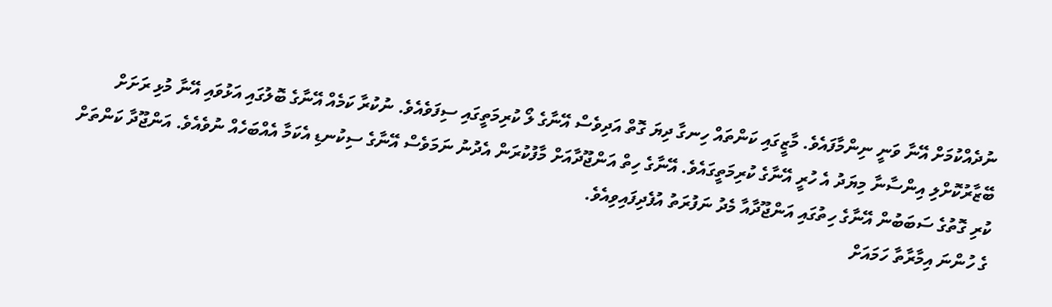ނުދެއްކުމަށް އޭނާ ވަނީ ނިންމާފައެވެ. މާޒީގައި ކަންތައް ހިނގާ ދިޔަ ގޮތް އަދިވެސް އޭނާގެ ލޯ ކުރިމަތީގައި ސިފަވެއެވެ. ނުކުރާ ކަމެއް އޭނާގެ ބޮލުގައި އަޅުވައި އޭނާ މުޅި ރަށަށް ބޭޒާރުކޮށްލި އިންސާނާ މިޔަދު އެ ހުރީ އޭނާގެ ކުރިމަތީގައެވެ. އޭނާގެ ހިތް އަންޖޫދާއަށް މާފުކުރަން އެދުނު ނަމަވެސް އޭނާގެ ސިކުނޑި އެކަމާ އެއްބަހެއް ނުވެއެވެ. އަންޖޫދާ ކަންތަށް ކުރި ގޮތުގެ ސަބަބުން އޭނާގެ ހިތުގައި އަންޖޫދާއާ މެދު ނަފުރަތު އުފެދިފައިވިއެވެ.
ގެ ހުންނަ އިމާރާތާ ހަމައަށް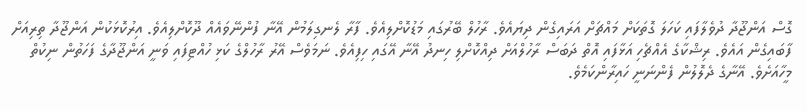ގޮސް އަންޖޫދާ ދުވެލާފައި ކަހަލަ ގޮތަކަށް މައްޗަށް އަރައިގެން ދިޔައެވެ. ރާހުލް ބޭރުގައި މަޑުކޮށްލިއެވެ. ފާރާ ލެނގިލަމުން އޭނާ ފުންނޭވައެއް ދޫކޮށްލިއެވެ. އިރުކޮޅަކުން އަންޖޫދާ ތިރިއަށް ފާބައިގެން އައެވެ. ރިޝްކާގެ އެއްޗެހި އަޅާފައި އޮތް ދަބަސް ރާހުލްއަށް ދިއްކޮށްލި ހިނދު އޭނާ އޭގައި ހިފިއެވެ. ނަމަވެސް އޭރު ރާހުލްގެ ކަޅި ހުއްޓިފައި ވަނީ އަންޖޫދާގެ ފަހަތުން ނިކުތް މީހާއަށެވެ. އޭނާގެ ދެލޮލުން ފެންނަނީ ހައިރާންކަމެވެ.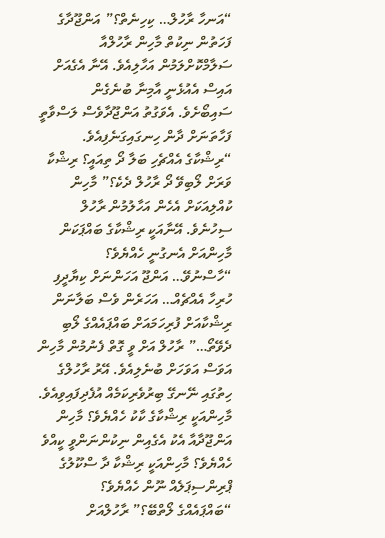“އަނހާ ރާހުލް… ކިހިނެތް؟” އަންޖޫދާގެ ފަހަތުން ނިކުތް މާހިން ރާހުލްއާ ސަލާމްކޮށްލަމުން އަހާލިއެވެ. އޭނާ އެގެއަށް އައިސް އެއުޅެނީ އާމިނާ ބުނެގެން ސައިބޯށެވެ. އެވަގުތު އަންޖޫދާވެސް ލަސްވާތީ ފަހާތަނަށް ދާން ހިނގައިގަނެފިއެވެ.
“ރިޝްކާގެ އެއްޗެހި ބަލާ ދޯ ތިއައީ؟ ރިޝްކާ ވަރަށް ލޯބިވޭ ދޯ ރާހުލް ދެކެ؟” މާހިން ކުއްލިއަކަށް އެހެން އަހާލުމުން ރާހުލް ސިހުނެވެ. އޭނާއަކީ ރިޝްކާގެ ބައްޕަކަން މާހިންއަށް އެނގުނީ ހެއްޔެވެ؟
“ހާސްނުވޭ… އަންޖޫ އަހަންނަށް ކިޔާދީފި ހުރިހާ އެއްޗެއް… އަހަރެން ވެސް ބަލާނަން ރިޝްކާއަށް ފުރިހަމައަށް ބައްޕައެއްގެ ލޯބި ދެވޭތޯ…” ރާހުލް އަށް ވީ ގޮތް ފެނުމުން މާހިން އަވަސް އަވަހަށް ބުނެލިއެވެ. އޭރު ރާހުލްގެ ހިތުގައި ނޭނގޭ ބިރުވެރިކަމެއް އުފެދިފައިވިއެވެ. މާހިންއަކީ ރިޝްކާގެ ކާކު ހެއްޔެވެ؟ މާހިން އަންޖޫދާއާ އެކު އެގެއިން ނިކުންނަންވީ ކީއްވެ ހެއްޔެވެ؟ މާހިންއަކީ ރިޝްކާ ދާ ސްކޫލުގެ ޕްރިންސިޕަލެއް ނޫން ހެއްޔެވެ؟
“ބައްޕައެއްގެ ލޯތްބޭ؟” ރާހުލްއަށް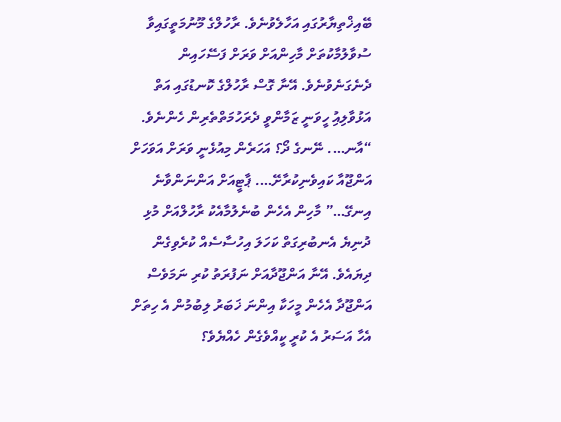ބޭއިޚްތިޔާރުގައި އަހާލެވުނެވެ. ރާހުލްގެ މޫނުމަތީގައިވާ ސުވާލުމާކުތަށް މާހިންއަށް ވަރަށް ފަސޭހައިން ދެނެގަނެވުނެވެ. އޭނާ ގޮސް ރާހުލްގެ ކޮނޑުގައި އަތް އަޅުވާލިއިު ހީވަނީ ޒަމާންވީ ދެރަހުމަތްތެރިން ހެންނެވެ.
“އާނ…. ނޭނގެ ދޯ؟ އަހަރެން މިއުޅެނީ ވަރަށް އަވަހަށް އަންޖޫއާ ކައިވެނިކުރާށޭ…. ޕާޓީއަށް އަންނަންވާނެ އިނގޭ…” މާހިން އެހެން ބުނެލުމާއެކު ރާހުލްއަށް މުޅި ދުނިޔެ އެނބުރިގަތް ކަހަލަ އިހުސާސެއް ކުރެވިގެން ދިޔައެވެ. އޭނާ އަންޖޫދާއަށް ނަފުރަތު ކުރި ނަމަވެސް އަންޖޫދާ އެހެން މީހަކާ އިންނަ ޚަބަރު ލިބުމުން އެ ހިތަށް އެހާ އަސަރު އެ ކުރީ ކީއްވެގެން ހެއްޔެވެ؟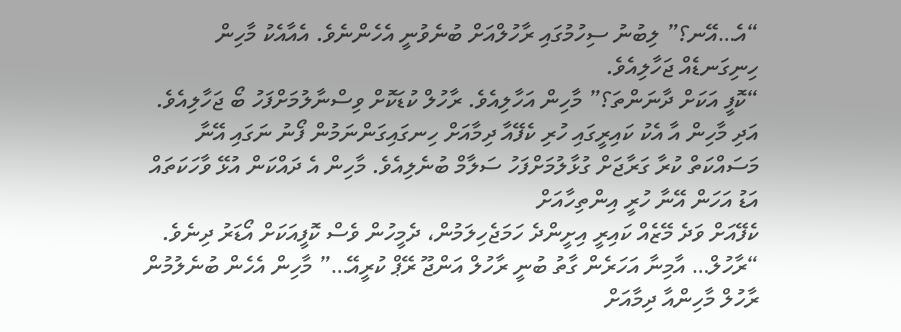“އެ…އޭނ؟” ލިބުނު ސިހުމުގައި ރާހުލްއަށް ބުނެވުނީ އެހެންނެވެ. އެއާއެކު މާހިން ހިނިގަނޑެއް ޖަހާލިއެވެ.
“ކޮފީ އަކަށް ދާނަންތަ؟” މާހިން އަހާލިއެވެ. ރާހުލް ކުޑަކޮށް ވިސްނާލުމަށްފަހު ބޯ ޖަހާލިއެވެ. އަދި މާހިން އާ އެކު ކައިރީގައި ހުރި ކެފޭއާ ދިމާއަށް ހިނގައިގަންނަމުން ފޯނު ނަގައި އޭނާ މަސައްކަތް ކުރާ ގަރާޖަށް ގުޅާލުމަށްފަހު ސަލާމް ބުނެލިއެވެ. މާހިން އެ ދައްކަން އުޅޭ ވާހަކަތައް އަޑު އަހަން އޭނާ ހުރީ އިންތިހާއަށް
ކެފޭއަށް ވަދެ މޭޒެއް ކައިރީ އިށީންދެ ހަމަޖެހިލަމުން، ދެމީހުން ވެސް ކޮފީއަކަށް އޯޑަރު ދިނެވެ.
“ރާހުލް… އާމިނާ އަހަރެން ގާތު ބުނީ ރާހުލް އަންޖޫ ރޭޕް ކުރީއޭ…” މާހިން އެހެން ބުނެލުމުން ރާހުލް މާހިންއާ ދިމާއަށް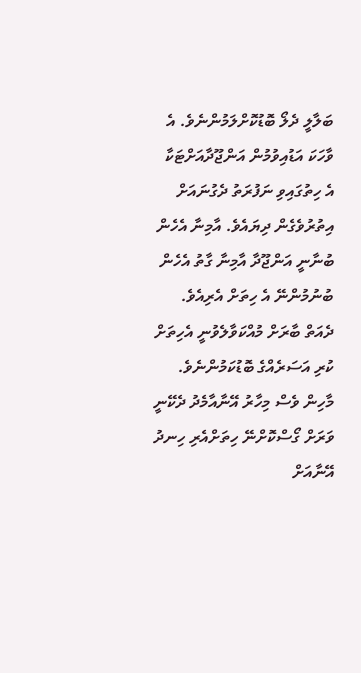ބަލާލީ ދެލޯ ބޮޑުކޮށްލަމުންނެވެ. އެ ވާހަކަ އަޑުއިވުމުން އަންޖޫދާއަށްޓަކާ އެ ހިތުގައިވި ނަފުރަތު ދެގުނައަށް އިތުރުވެގެން ދިޔައެވެ. އާމިނާ އެހެން ބުނާނީ އަންޖޫދާ އާމިނާ ގާތު އެހެން ބުނުމުންނޭ އެ ހިތަށް އެރިއެވެ. ދެއަތް ބާރަށް މުއްކަވާލެވުނީ އެހިތަށް ކުރި އަސަރެއްގެ ބޮޑުކަމުންނެވެ. މާހިން ވެސް މިހާރު އޭނާއާމެދު ދެކޭނީ ވަރަށް ގޯސްކޮށްނޭ ހިތަށްއެރި ހިނދު އޭނާއަށް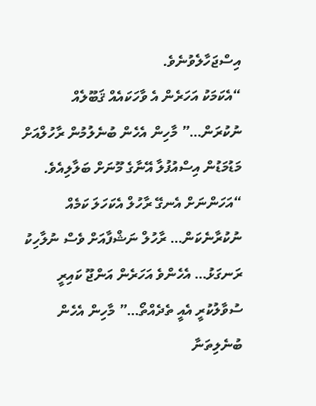އިސްޖަހާލެވުނެވެ.
“އެކަމަކު އަހަރެން އެ ވާހަކައެއް ޤަބޫލެއް ނުކުރަން…” މާހިން އެހެން ބުނެލުމުން ރާހުލްއަށް މަޑުމަޑުން އިސްއުފުލާ އޭނާގެ މޫނަށް ބަލާލިއެވެ.
“އަހަންނަށް އެނގޭ ރާހުލް އެކަހަލަ ކަމެއް ނުކުރާނެކަން… ރާހުލް ނަޝްފާއަށް ވެސް ނުލާހިކު ރަނގަޅު… އެހެންވެ އަހަރެން އަންޖޫ ކައިރީ ސުވާލުކުރީ އެއީ ތެދެއްތޯ…” މާހިން އެހެން ބުނެލިތަނާ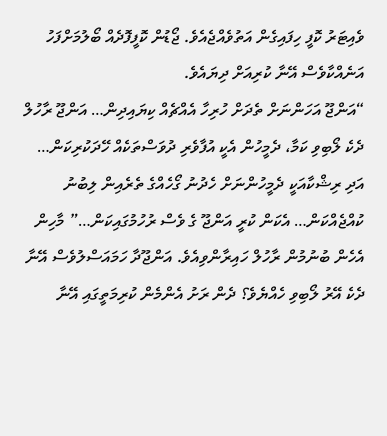ވެއިޓަރު ކޮފީ ހިފައިގެން އަތުވެއްޖެއެވެ. ޖޯޑުން ކޮފީފޮދެއް ބޯލުމަށްފަހު އަނެއްކާވެސް އޭނާ ކުރިއަށް ދިޔައެވެ.
“އަންޖޫ އަހަންނަށް ތެދަށް ހުރިހާ އެއްޗެއް ކިޔައިދިން… އަންޖޫ ރާހުލް ދެކެ ލޯބިވި ކަމާ، ދެމީހުން އެކީ އުފާވެރި ދުވަސްތަކެއް ހޭދަކުރިކަން… އަދި ރިޝްކާއަކީ ދެމީހުންނަށް ހެދުނު ގޯހެއްގެ ތެރެއިން ލިބުނު ކުއްޖެއްކަން… އެކަން ކުރީ އަންޖޫ ގެ ވެސް ރުހުމުގައިކަން…” މާހިން އެހެން ބުނުމުން ރާހުލް ހައިރާންވިއެވެ. އަންޖޫދާ ހަމައަސްލުވެސް އޭނާ ދެކެ އޭރު ލޯބިވި ހެއްޔެވެ؟ ދެން ރަށު އެންމެން ކުރިމަތީގައި އޭނާ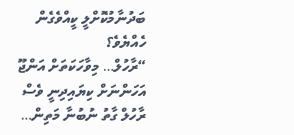ބަދުނާމުކޮށްލީ ކީއްވެގެން ހެއްޔެވެ؟
“ރާހުލް… މިވާހަކަތަށް އަންޖޫ އަހަންނަށް ކިޔައިދިނީ ވެސް ރާހުލް ގާތު ނުބުނާ މަތިން…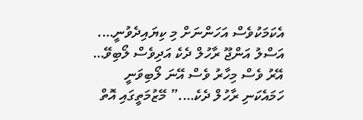އެކަމަކުވެސް އަހަންނަށް މި ކިޔައިދެވުނީ…. އަސްލު އަންޖޫ ރާހުލް ދެކެ އަދިވެސް ލޯބިވޭ… އޭރު ވެސް މިހާރު ވެސް އޭނަ ލޯބިވަނީ ހަމައެކަނި ރާހުލް ދެކެ….” މޭޒުމަތީގައި އޮތް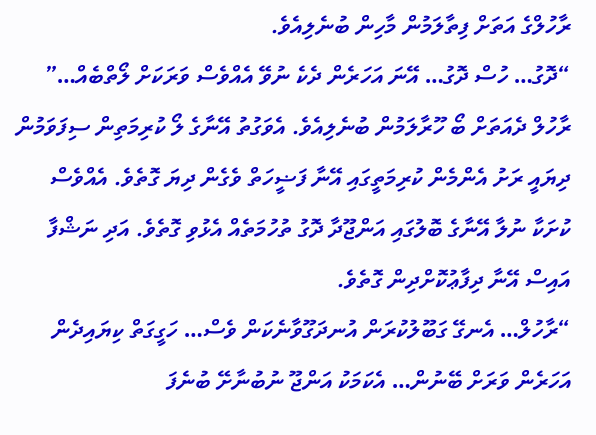ރާހުލްގެ އަތަށް ފިތާލަމުން މާހިން ބުނެލިއެވެ.
“ދޮގު… ހުސް ދޮގު… އޭނަ އަހަރެން ދެކެ ނުވޭ އެއްވެސް ވަރަކަށް ލޯތްބެއް…” ރާހުލް ދެއަތަށް ބޯ ހޫރާލަމުން ބުނެލިއެވެ. އެވަގުތު އޭނާގެ ލޯ ކުރިމަތިން ސިފަވަމުން ދިޔައީ ރަށު އެންމެން ކުރިމަތީގައި އޭނާ ފަޟީހަތް ވެގެން ދިޔަ ގޮތެވެ. އެއްވެސް ކުށަކާ ނުލާ އޭނާގެ ބޮލުގައި އަންޖޫދާ ދޮގު ތުހުމަތެއް އެޅުވި ގޮތެވެ. އަދި ނަޝްފާ އައިސް އޭނާ ދިފާޢުކޮށްދިން ގޮތެވެ.
“ރާހުލް… އެނގޭ ގަބޫލުކުރަން އުނދަގޫވާނެކަން ވެސް… ހަގީގަތް ކިޔައިދެން އަހަރެން ވަރަށް ބޭނުން… އެކަމަކު އަންޖޫ ނުބުނާށޭ ބުނެފަ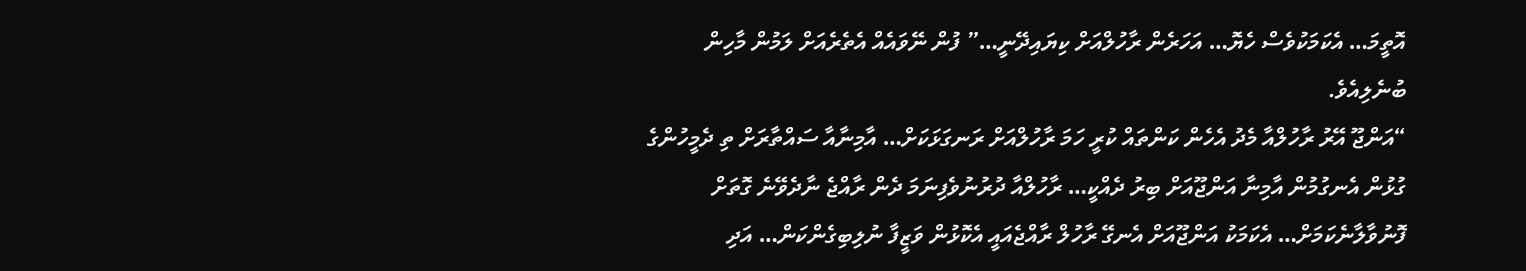އޮތީމަ… އެކަމަކުވެސް ހެޔޮ… އަހަރެން ރާހުލްއަށް ކިޔައިދޭނީ…” ފުން ނޭވައެއް އެތެރެއަށް ލަމުން މާހިން ބުނެލިއެވެ.
“އަންޖޫ އޭރު ރާހުލްއާ މެދު އެހެން ކަންތައް ކުރީ ހަމަ ރާހުލްއަށް ރަނގަޅަކަށް… އާމިނާއާ ސައްތާރަށް ތި ދެމީހުންގެ ގުޅުން އެނގުމުން އާމިނާ އަންޖޫއަށް ބިރު ދެއްކީ… ރާހުލްއާ ދުރުނުވެފިނަމަ ދެން ރާއްޖެ ނާދެވޭނެ ގޮތަށް ފޮނުވާލާނެކަމަށް… އެކަމަކު އަންޖޫއަށް އެނގޭ ރާހުލް ރާއްޖެއައީ އެކޮޅުން ވަޒީފާ ނުލިބިގެންކަން… އަދި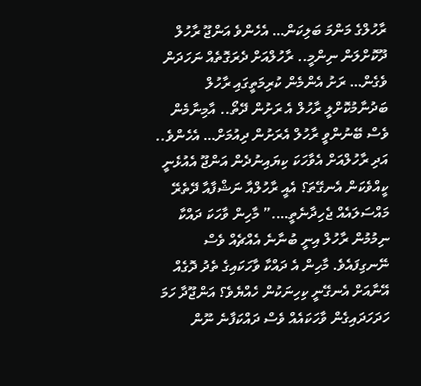ރާހުލްގެ މަންމަ ބަލިކަން… އެހެންވެ އަންޖޫ ރާހުލް ދޫކޮށްލަން ނިންމީ.. ރާހުލްއަށް ދެރަގޮތެއް ނަހަދަން ވެގެން… ރަށު އެންމެން ކުރިމަތީގައި ރާހުލް ބަދުނާމުކޮށްލީ ރާހުލް އެ ރަށުން ދޭތޯ.. އާމިނާމެން ވެސް ބޭނުންވީ ރާހުލް އެރަށުން ދިއުމަށް… އެހެންވެ.. އަދި ރާހުލްއަށް އެވާހަކަ ކިޔައިނުދެން އަންޖޫ އެއުޅެނީ ކީއްވެކަން އެނގޭތަ؟ އެއީ ރާހުލްއާ ނަޝްފާއާ ދޭތެރޭ މައްސަލައެއް ޖެހިދާނެތީ….” މާހިން ވާހަކަ ދައްކާ ނިމުމުން ރާހުލް އިނީ ބުނާނެ އެއްޗެއް ވެސް ނޭނގިފައެވެ. މާހިން އެ ދައްކާ ވާހަކައިގެ ތެދު ދޮގެއް އޭނާއަށް އެނގޭނީ ކިހިނަކުން ހެއްޔެވެ؟ އަންޖޫދާ ހަމަ ހަދަހަދައިގެން ވާހަކައެއް ވެސް ދައްކަފާނެ ނޫން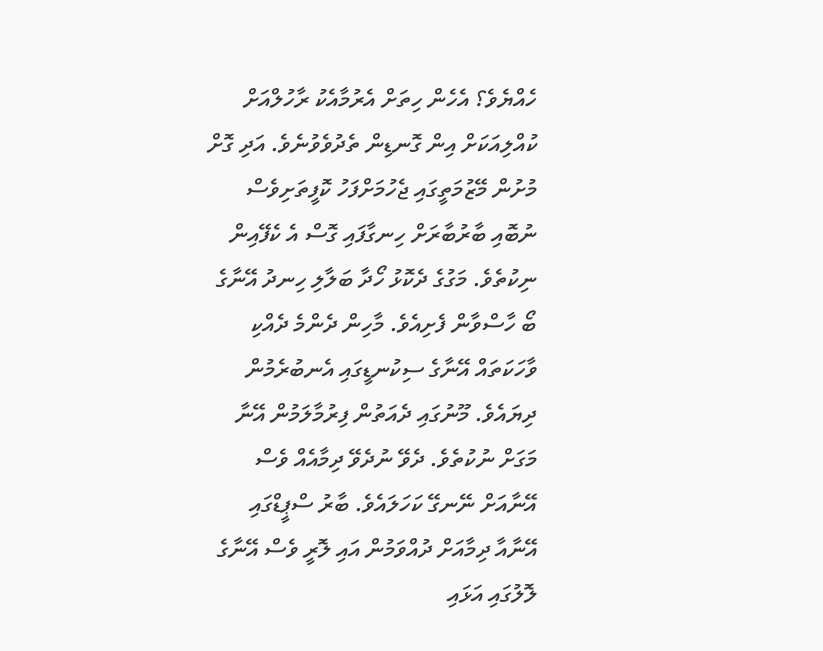ހެއްޔެވެ؟ އެހެން ހިތަށް އެރުމާއެކު ރާހުލްއަށް ކުއްލިއަކަށް އިން ގޮނޑިން ތެދުވެވުނެވެ. އަދި ގޮށް މުށުން މޭޒުމަތީގައި ޖެހުމަށްފަހު ކޮފީތަށިވެސް ނުބޮއި ބާރުބާރަށް ހިނގާފައި ގޮސް އެ ކެފޭއިން ނިކުތެވެ. މަގުގެ ދެކޮޅު ހޯދާ ބަލާލި ހިނދު އޭނާގެ ބޯ ހާސްވާން ފެށިއެވެ. މާހިން ދެންމެ ދެއްކި ވާހަކަތައް އޭނާގެ ސިކުނޑީގައި އެނބުރެމުން ދިޔައެވެ. މޫނުގައި ދެއަތުން ފިރުމާލަމުން އޭނާ މަގަށް ނުކުތެވެ. ދެވޭ ނުދެވޭ ދިމާއެއް ވެސް އޭނާއަށް ނޭނގޭ ކަހަލައެވެ. ބާރު ސްޕީޑްގައި އޭނާއާ ދިމާއަށް ދުއްވަމުން އައި ލޮރީ ވެސް އޭނާގެ ލޮލުގައި އަޅައި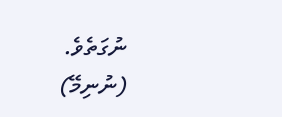ނުގަތެވެ.
(ނުނިމޭ)